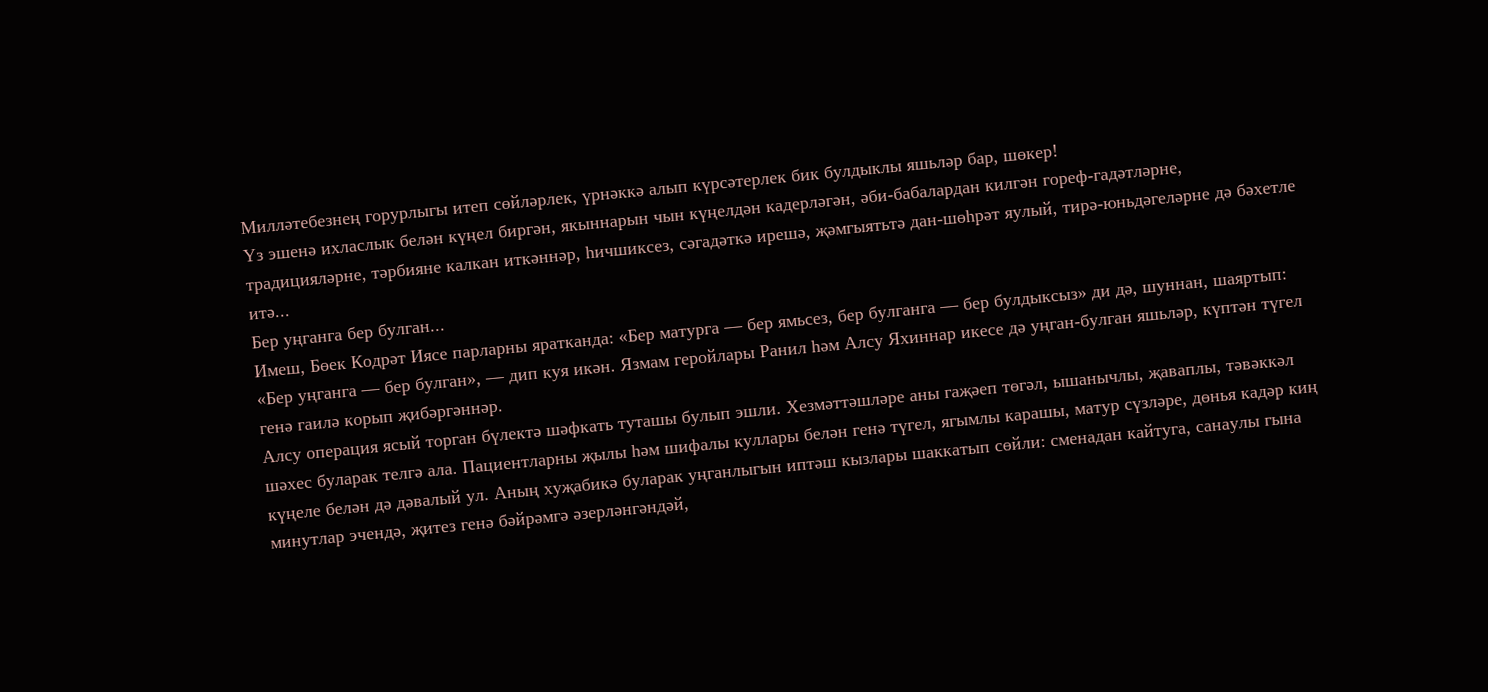Милләтебезнең горурлыгы итеп сөйләрлек, үрнәккә алып күрсәтерлек бик булдыклы яшьләр бар, шөкер!
Үз эшенә ихласлык белән күңел биргән, якыннарын чын күңелдән кадерләгән, әби-бабалардан килгән гореф-гадәтләрне, традицияләрне, тәрбияне калкан иткәннәр, һичшиксез, сәгадәткә ирешә, җәмгыятьтә дан-шөһрәт яулый, тирә-юньдәгеләрне дә бәхетле итә...
Бер уңганга бер булган...
Имеш, Бөек Кодрәт Иясе парларны яратканда: «Бер матурга — бер ямьсез, бер булганга — бер булдыксыз» ди дә, шуннан, шаяртып: «Бер уңганга — бер булган», — дип куя икән. Язмам геройлары Ранил һәм Алсу Яхиннар икесе дә уңган-булган яшьләр, күптән түгел генә гаилә корып җибәргәннәр.
Алсу операция ясый торган бүлектә шәфкать туташы булып эшли. Хезмәттәшләре аны гаҗәеп төгәл, ышанычлы, җаваплы, тәвәккәл шәхес буларак телгә ала. Пациентларны җылы һәм шифалы куллары белән генә түгел, ягымлы карашы, матур сүзләре, дөнья кадәр киң күңеле белән дә дәвалый ул. Аның хуҗабикә буларак уңганлыгын иптәш кызлары шаккатып сөйли: сменадан кайтуга, санаулы гына минутлар эчендә, җитез генә бәйрәмгә әзерләнгәндәй,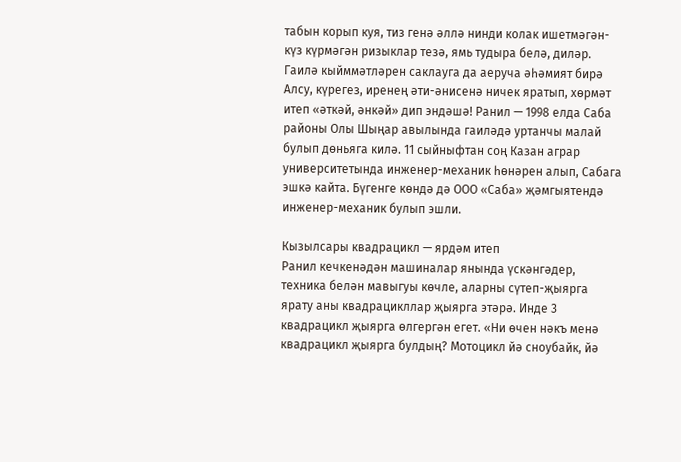табын корып куя, тиз генә әллә нинди колак ишетмәгән-күз күрмәгән ризыклар тезә, ямь тудыра белә, диләр.
Гаилә кыйммәтләрен саклауга да аеруча әһәмият бирә Алсу, күрегез, иренең әти-әнисенә ничек яратып, хөрмәт итеп «әткәй, әнкәй» дип эндәшә! Ранил — 1998 елда Саба районы Олы Шыңар авылында гаиләдә уртанчы малай булып дөньяга килә. 11 сыйныфтан соң Казан аграр университетында инженер-механик һөнәрен алып, Сабага эшкә кайта. Бүгенге көндә дә ООО «Саба» җәмгыятендә инженер-механик булып эшли.

Кызылсары квадрацикл — ярдәм итеп
Ранил кечкенәдән машиналар янында үскәнгәдер, техника белән мавыгуы көчле, аларны сүтеп-җыярга ярату аны квадрацикллар җыярга этәрә. Инде 3 квадрацикл җыярга өлгергән егет. «Ни өчен нәкъ менә квадрацикл җыярга булдың? Мотоцикл йә сноубайк, йә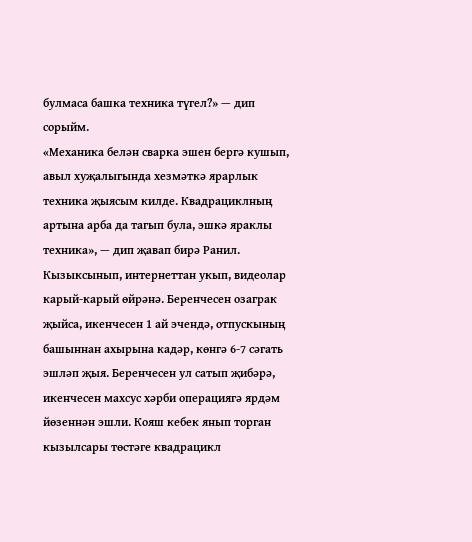булмаса башка техника түгел?» — дип сорыйм.
«Механика белән сварка эшен бергә кушып, авыл хуҗалыгында хезмәткә ярарлык техника җыясым килде. Квадрациклның артына арба да тагып була, эшкә яраклы техника», — дип җавап бирә Ранил. Кызыксынып, интернеттан укып, видеолар карый-карый өйрәнә. Беренчесен озаграк җыйса, икенчесен 1 ай эчендә, отпускының башыннан ахырына кадәр, көнгә 6-7 сәгать эшләп җыя. Беренчесен ул сатып җибәрә, икенчесен махсус хәрби операциягә ярдәм йөзеннән эшли. Кояш кебек янып торган кызылсары төстәге квадрацикл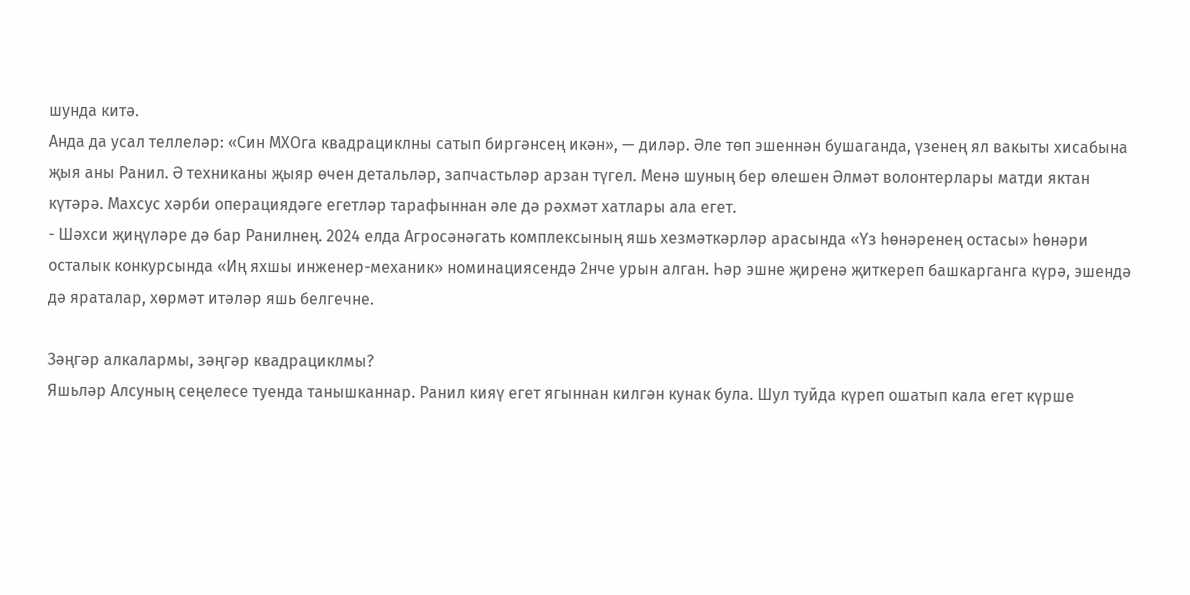шунда китә.
Анда да усал теллеләр: «Син МХОга квадрациклны сатып биргәнсең икән», — диләр. Әле төп эшеннән бушаганда, үзенең ял вакыты хисабына җыя аны Ранил. Ә техниканы җыяр өчен детальләр, запчастьләр арзан түгел. Менә шуның бер өлешен Әлмәт волонтерлары матди яктан күтәрә. Махсус хәрби операциядәге егетләр тарафыннан әле дә рәхмәт хатлары ала егет.
- Шәхси җиңүләре дә бар Ранилнең. 2024 елда Агросәнәгать комплексының яшь хезмәткәрләр арасында «Үз һөнәренең остасы» һөнәри осталык конкурсында «Иң яхшы инженер-механик» номинациясендә 2нче урын алган. Һәр эшне җиренә җиткереп башкарганга күрә, эшендә дә яраталар, хөрмәт итәләр яшь белгечне.

Зәңгәр алкалармы, зәңгәр квадрациклмы?
Яшьләр Алсуның сеңелесе туенда танышканнар. Ранил кияү егет ягыннан килгән кунак була. Шул туйда күреп ошатып кала егет күрше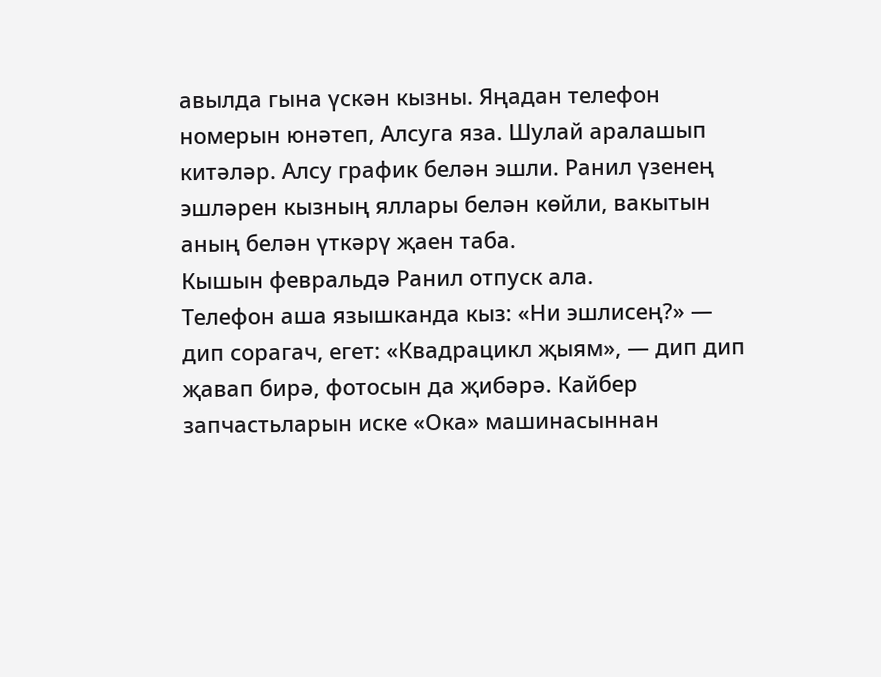авылда гына үскән кызны. Яңадан телефон номерын юнәтеп, Алсуга яза. Шулай аралашып китәләр. Алсу график белән эшли. Ранил үзенең эшләрен кызның яллары белән көйли, вакытын аның белән үткәрү җаен таба.
Кышын февральдә Ранил отпуск ала.
Телефон аша язышканда кыз: «Ни эшлисең?» — дип сорагач, егет: «Квадрацикл җыям», — дип дип җавап бирә, фотосын да җибәрә. Кайбер запчастьларын иске «Ока» машинасыннан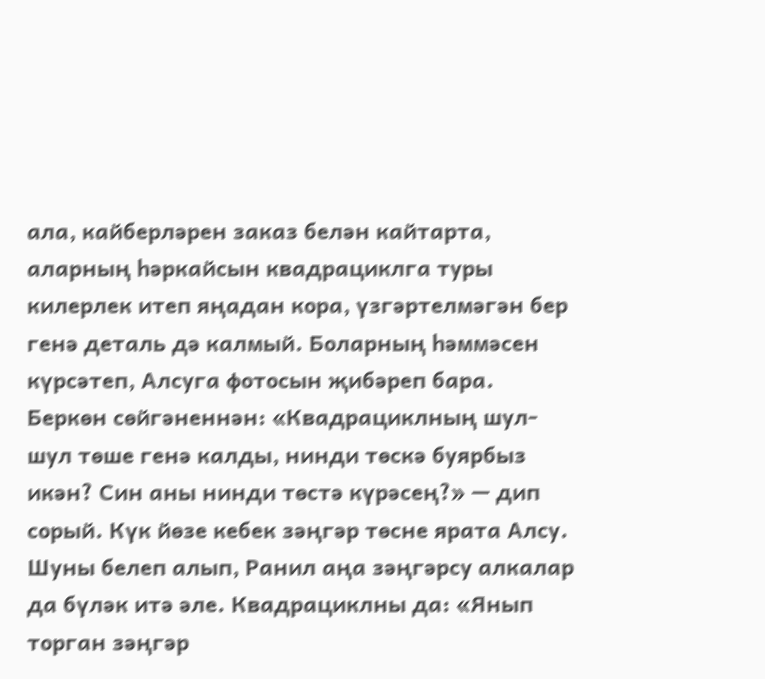ала, кайберләрен заказ белән кайтарта, аларның һәркайсын квадрациклга туры килерлек итеп яңадан кора, үзгәртелмәгән бер генә деталь дә калмый. Боларның һәммәсен күрсәтеп, Алсуга фотосын җибәреп бара.
Беркөн сөйгәненнән: «Квадрациклның шул-шул төше генә калды, нинди төскә буярбыз икән? Син аны нинди төстә күрәсең?» — дип сорый. Күк йөзе кебек зәңгәр төсне ярата Алсу. Шуны белеп алып, Ранил аңа зәңгәрсу алкалар да бүләк итә әле. Квадрациклны да: «Янып торган зәңгәр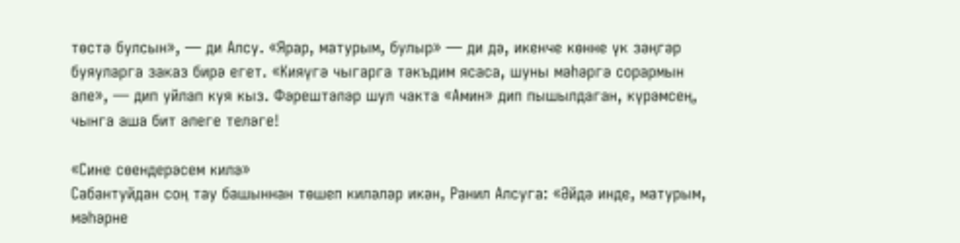төстә булсын», — ди Алсу. «Ярар, матурым, булыр» — ди дә, икенче көнне үк зәңгәр буяуларга заказ бирә егет. «Кияүгә чыгарга тәкъдим ясаса, шуны мәһәргә сорармын әле», — дип уйлап куя кыз. Фәрештәләр шул чакта «Амин» дип пышылдаган, күрәмсең, чынга аша бит әлеге теләге!

«Сине сөендерәсем килә»
Сабантуйдан соң тау башыннан төшеп киләләр икән, Ранил Алсуга: «Әйдә инде, матурым, мәһәрне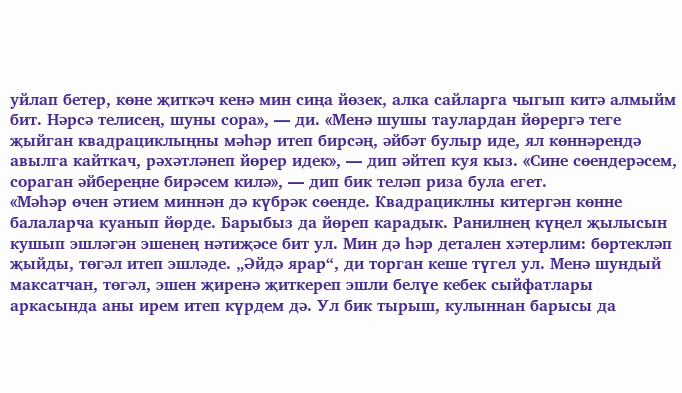уйлап бетер, көне җиткәч кенә мин сиңа йөзек, алка сайларга чыгып китә алмыйм бит. Нәрсә телисең, шуны сора», — ди. «Менә шушы таулардан йөрергә теге җыйган квадрациклыңны мәһәр итеп бирсәң, әйбәт булыр иде, ял көннәрендә авылга кайткач, рәхәтләнеп йөрер идек», — дип әйтеп куя кыз. «Сине сөендерәсем, сораган әйбереңне бирәсем килә», — дип бик теләп риза була егет.
«Мәһәр өчен әтием миннән дә күбрәк сөенде. Квадрациклны китергән көнне балаларча куанып йөрде. Барыбыз да йөреп карадык. Ранилнең күңел җылысын кушып эшләгән эшенең нәтиҗәсе бит ул. Мин дә һәр детален хәтерлим: бөртекләп җыйды, төгәл итеп эшләде. „Әйдә ярар“, ди торган кеше түгел ул. Менә шундый максатчан, төгәл, эшен җиренә җиткереп эшли белүе кебек сыйфатлары аркасында аны ирем итеп күрдем дә. Ул бик тырыш, кулыннан барысы да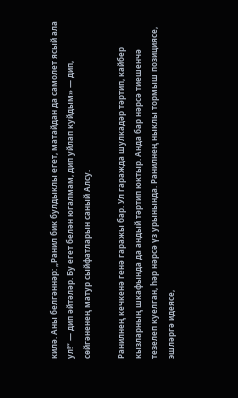килә. Аны белгәннәр: „Ранил бик булдыклы егет, матайдан да самолет ясый ала ул!“ — дип әйтәләр. Бу егет белән югалмам, дип уйлап куйдым» — дип, сөйгәненең матур сыйфатларын саный Алсу.

Ранилнең кечкенә генә гаражы бар. Ул гаражда шулкадәр тәртип, кайбер кызларның шкафында да андый тәртип юктыр. Анда бар нәрсә тиешенчә тезелеп куелган, һәр нәрсә үз урынында. Ранилнең ныклы тормыш позициясе, эшләргә идеясе,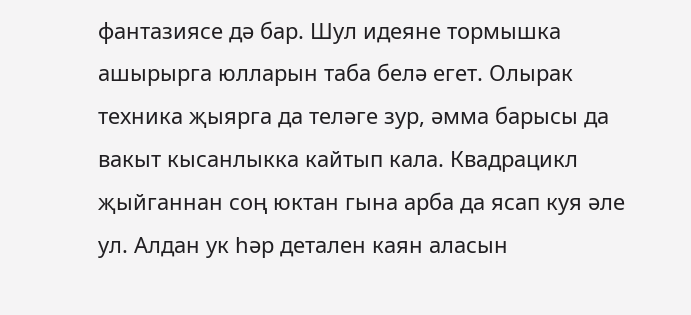фантазиясе дә бар. Шул идеяне тормышка ашырырга юлларын таба белә егет. Олырак техника җыярга да теләге зур, әмма барысы да вакыт кысанлыкка кайтып кала. Квадрацикл җыйганнан соң юктан гына арба да ясап куя әле ул. Алдан ук һәр детален каян аласын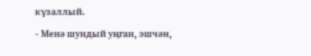күзаллый.
- Менә шундый уңган, эшчән,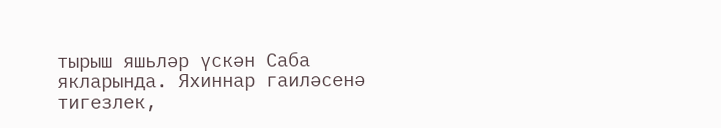тырыш яшьләр үскән Саба якларында. Яхиннар гаиләсенә тигезлек,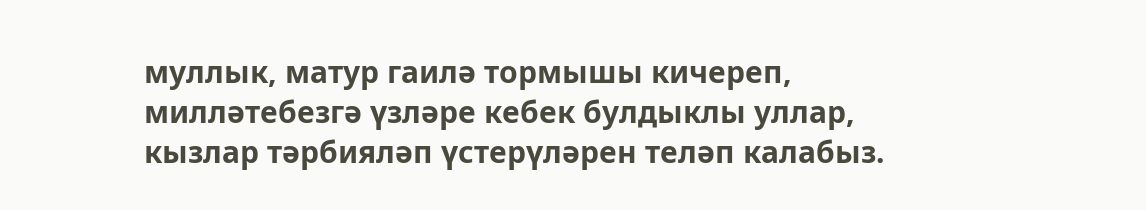муллык, матур гаилә тормышы кичереп, милләтебезгә үзләре кебек булдыклы уллар, кызлар тәрбияләп үстерүләрен теләп калабыз.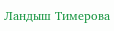Ландыш Тимерова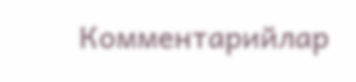Комментарийлар